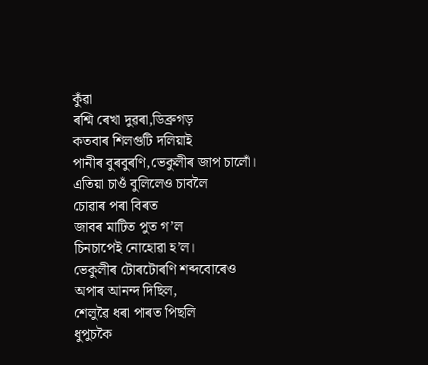কুঁৱা
ৰশ্মি ৰেখা দুৱৰা,ডিব্ৰুগড়
কতবাৰ শিলগুটি দলিয়াই
পানীৰ বুৰবুৰণি,ভেকুলীৰ জাপ চালোঁ।
এতিয়া চাওঁ বুলিলেও চাবলৈ
চোৱাৰ পৰা বিৰত
জাবৰ মাটিত পুত গ’ল
চিনচাপেই নোহোৱা হ’ল।
ভেকুলীৰ টোৰটোৰণি শব্দবোৰেও
অপাৰ আনন্দ দিছিল,
শেলুৱৈ ধৰা পাৰত পিছলি
ধুপুচকৈ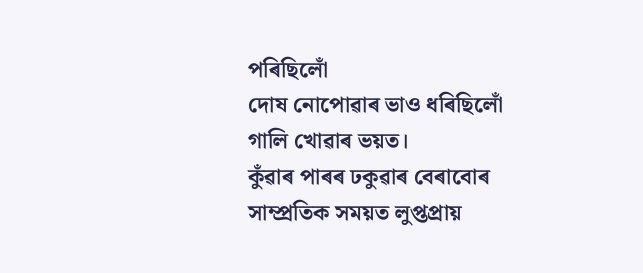পৰিছিলোঁ
দোষ নোপোৱাৰ ভাও ধৰিছিলোঁ
গালি খোৱাৰ ভয়ত।
কুঁৱাৰ পাৰৰ ঢকুৱাৰ বেৰাবোৰ
সাম্প্ৰতিক সময়ত লুপ্তপ্ৰায়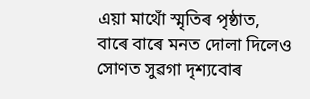এয়া মাথোঁ স্মৃতিৰ পৃষ্ঠাত,
বাৰে বাৰে মনত দোলা দিলেও
সোণত সুৱগা দৃশ্যবোৰ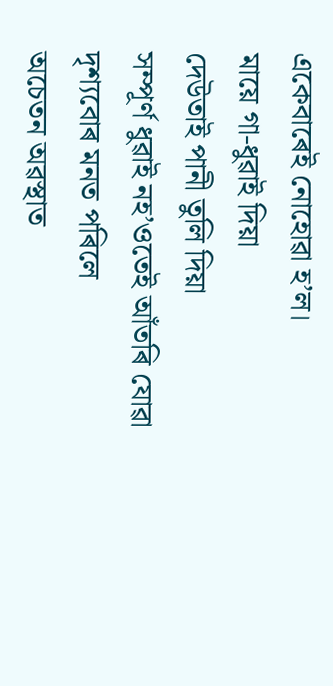একেবাৰেই নোহোৱা হ’ল।
মায়ে গা-ধুৱাই দিয়া
দেউতাই পানী তুলি দিয়া
সম্পূৰ্ণ ধুৱাই নহ’ওতেই আঁতৰি যোৱা
দৃশ্যবোৰ মনত পৰিলে
অচেতন অৱস্থাত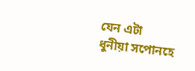যেন এটা
ধুনীয়া সপোনহে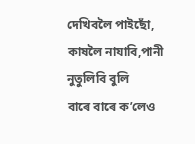দেখিবলৈ পাইছোঁ,
কাষলৈ নাযাবি,পানী নুতুলিবি বুলি
বাৰে বাৰে ক’লেও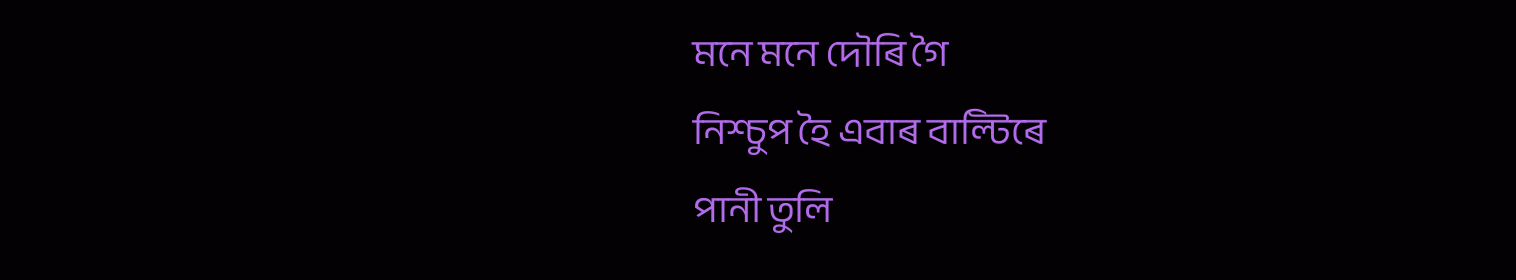মনে মনে দৌৰি গৈ
নিশ্চুপ হৈ এবাৰ বাল্টিৰে
পানী তুলি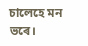চালেহে মন ভৰে।